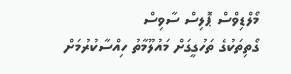މޯލްޑިވްސް ޕޮލިސް ސާވިސް
ގޯތިތަކުގެ ތަހުގީގަށް މައުލޫމާތު ހިއްސާކުރުމަށް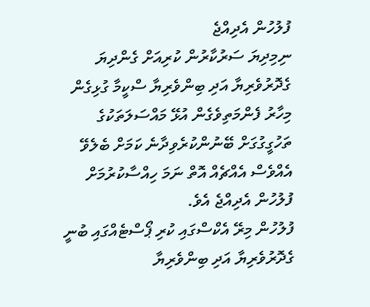ފުލުހުން އެދިއްޖެ
ނިމިދިޔަ ސަރުކާރުން ކުރިއަށް ގެންދިޔަ ގެދޮރުވެރިޔާ އަދި ބިންވެރިޔާ ސްކީމާ ގުޅިގެން މިހާރު ފެންމަތިވެގެން އުޅޭ މައްސަލަތަކުގެ ތަހުގީގުގަށް ބޭނުންކުރެވިދާނެ ކަމަށް ބެލެވޭ އެއްވެސް އެއްޗެއް އޮތް ނަމަ ހިއްސާކުރުމަށް ފުލުހުން އެދިއްޖެ އެވެ.
ފުލުހުން މިރޭ އެކްސްގައި ކުރި ޕޯސްޓެއްގައި ބުނީ ގެދޮރުވެރިޔާ އަދި ބިންވެރިޔާ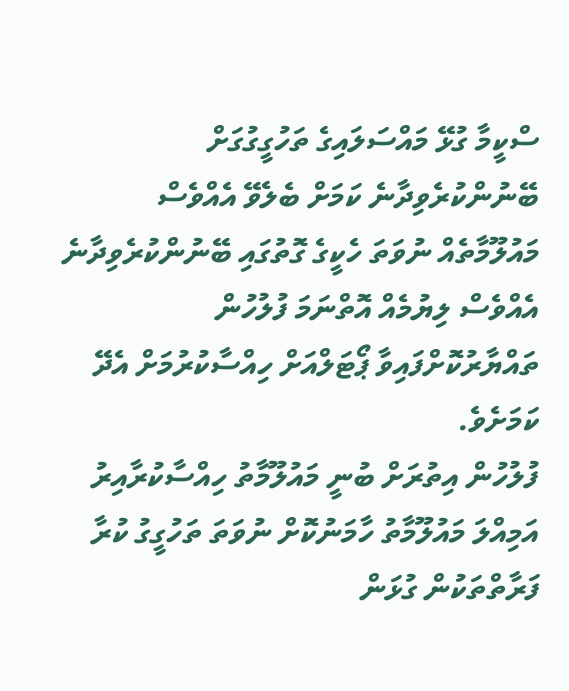ސްކީމާ ގުޅޭ މައްސަލައިގެ ތަހުގީގުގަށް ބޭނުންކުރެވިދާނެ ކަމަށް ބެލެވޭ އެއްވެސް މައުލޫމާތެއް ނުވަތަ ހެކީގެ ގޮތުގައި ބޭނުންކުރެވިދާނެ އެއްވެސް ލިޔުމެއް އޮތްނަމަ ފުލުހުން ތައްޔާރުކޮށްފައިވާ ޕޯޓަލްއަށް ހިއްސާކުރުމަށް އެދޭ ކަމަށެވެ.
ފުލުހުން އިތުރަށް ބުނީ މައުލޫމާތު ހިއްސާކުރާއިރު އަމިއްލަ މައުލޫމާތު ހާމަނުކޮށް ނުވަތަ ތަހުގީގު ކުރާ ފަރާތްތަކުން ގުޅަން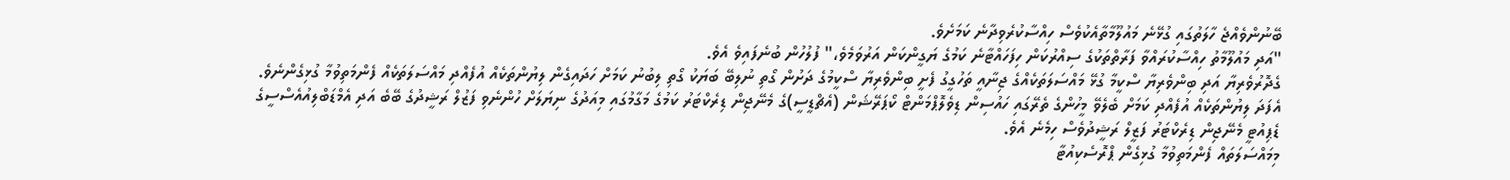ބޭނުންވެއްޖެ ހާލަތުގައި ގުޅޭނެ މައުލޫމާތާއެކުވެސް ހިއްސާކުރެވިދާނެ ކަމަށެވެ.
"އަދި މައުލޫމާތު ހިއްސާކުރައްވާ ފަރާތްތަކުގެ ސިއްރުކަން ހިފަހައްޓާނެ ކަމުގެ ޔަގީންކަން އަރުވަމެވެ،" ފުލުހުން ބުނެފައިވެ އެވެ.
ގެދޮރުވެރިޔާ އަދި ބިންވެރިޔާ ސްކީމާ ގުޅޭ މައްސަލަތަކެއްގެ ޖިނާއީ ތަހުގީގު ފެށީ ބިންވެރިޔާ ސްކީމުގެ ދަށުން ގޯތި ނުލިބޭ ބަޔަކު ގޯތި ލިބުނު ކަމަށް ހަދައިގެން ލިޔުންތަކެއް އުފެއްދި މައްސަލަތަކެއް ފެންމަތިވުމާ ގުޅިގެންނެވެ. އެފަދަ ލިޔުންތަކެއް އުފެއްދި ކަމަށް ބެލެވޭ މީހުންގެ ތެރޭގައި ހައުސިން ޑިވެލޮޕްމަންޓް ކޯޕަރޭޝަން (އެޗްޑީސީ)ގެ މެނޭޖިން ޑިރެކްޓަރު ކަމުގެ މަގާމުގައި މިއަދުގެ ނިޔަލަށް ހުންނެވި ފަޒުލް ރަޝީދުގެ ބޭބެ އަދި އެމްޑަބްލިއުއެސްސީގެ ޑެޕިއުޓީ މެނޭޖިން ޑިރެކްޓަރު ފަޒީލް ރަޝީދުވެސް ހިމެނެ އެވެ.
މިމައްސަލަތައް ފެންމަތިވުމާ ގުޅިގެން ޕްރޮސެކިއުޓާ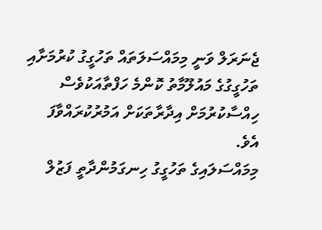ޖެނަރަލް ވަނީ މިމައްސަލަތައް ތަހުގީގު ކުރުމަށާއި ތަހުގީގުގެ މައުލޫމާތު ކޮންމެ ހަފްތާއަކުވެސް ހިއްސާކުރުމަށް އިދާރާތަކަށް އަމުރުކުރައްވާފަ އެވެ.
މިމައްސަލައިގެ ތަހުގީގު ހިނގަމުންދާތީ ފަޒުލް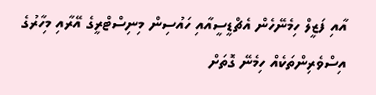އާއި ފަޒީލް ހިމެނޭހެން އެޗްޑީސީއާއި ހައުސިން މިނިސްޓްރީގެ އޭރާއި މިހާރުގެ އިސްވެރިންތަކެއް ހިމެނޭ ގޮތަށް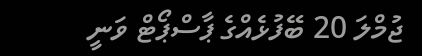ޖުމްލަ 20 ބޭފުޅެއްގެ ޕާސްޕޯޓް ވަނީ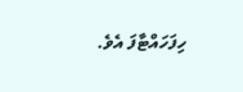ހިފަހައްޓާފަ އެވެ.